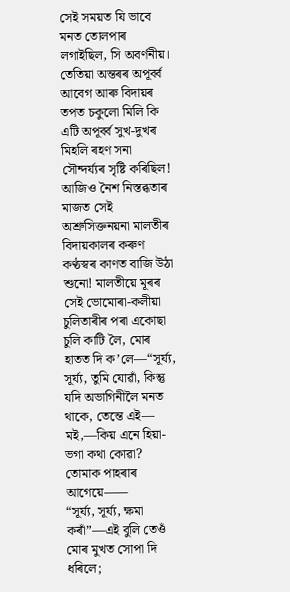সেই সময়ত যি ভাবে মনত তোলপাৰ লগাইছিল, সি অবৰ্ণনীয়। তেতিয়া অন্তৰৰ অপূৰ্ব্ব আবেগ আৰু বিদায়ৰ তপত চকুলো মিলি কি এটি অপূৰ্ব্ব সুখ-দুখৰ মিহলি ৰহণ সনা সৌন্দৰ্য্যৰ সৃষ্টি কৰিছিল! আজিও নৈশ নিস্তব্ধতাৰ মাজত সেই অশ্ৰুসিক্তনয়না মালতীৰ বিদায়কালৰ কৰুণ কণ্ঠস্বৰ কাণত বাজি উঠা শুনো! মালতীয়ে মূৰৰ সেই ভোমোৰা-কলীয়া চুলিতাৰীৰ পৰা একোছা চুলি কাটি লৈ, মোৰ হাতত দি ক’লে—“সূৰ্য্য, সূৰ্য্য, তুমি যোৱাঁ, কিন্তু যদি অভাগিনীলৈ মনত থাকে, তেন্তে এই—
মই,—কিয় এনে হিয়া-ভগা কথা কোৱা? তোমাক পাহৰাৰ আগেয়ে⸺
“সূৰ্য্য, সূৰ্য্য, ক্ষমা কৰাঁ”—এই বুলি তেওঁ মোৰ মুখত সোপা দি ধৰিলে;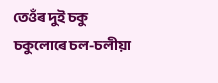তেওঁৰ দুই চকু চকুলোৰে চল-চলীয়া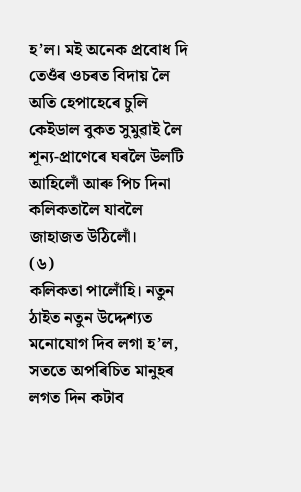হ’ল। মই অনেক প্ৰবোধ দি তেওঁৰ ওচৰত বিদায় লৈ অতি হেপাহেৰে চুলি কেইডাল বুকত সুমুৱাই লৈ শূন্য-প্ৰাণেৰে ঘৰলৈ উলটি আহিলোঁ আৰু পিচ দিনা কলিকতালৈ যাবলৈ জাহাজত উঠিলোঁ।
(৬)
কলিকতা পালোঁহি। নতুন ঠাইত নতুন উদ্দেশ্যত মনোযোগ দিব লগা হ’ল, সততে অপৰিচিত মানুহৰ লগত দিন কটাব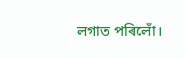লগাত পৰিলোঁ।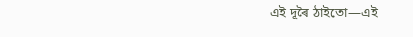এই দূৰৈ ঠাইতো—এই